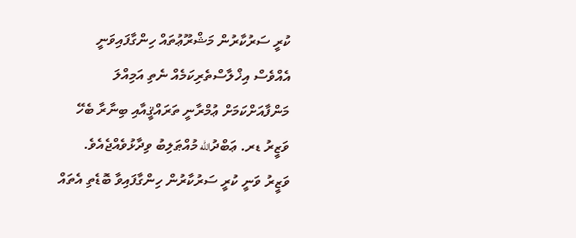ކުރީ ސަރުކާރުން މަޝްރޫޢުތައް ހިންގާފައިވަނީ އެއްވެސް އިޚްލާސްތެރިކަމެއް ނެތި އަމިއްލަ މަންފާއަށްކަމަށް ޢުމްރާނީ ތަރައްޤީއާއި ބިނާރާ ބެހޭ ވަޒީރު ޑރ. ޢަބްދުالله މުއްޠަލިބު ވިދާޅުވެއްޖެއެވެ. ވަޒީރު ވަނީ ކުރީ ސަރުކާރުން ހިންގާފައިވާ ބޮޑެތި އެތައް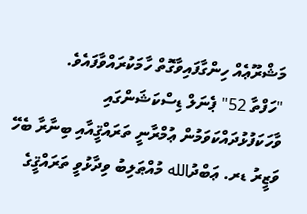މަޝްރޫޢެއް ހިންގާފައިވާގޮތް ހާމަކުރައްވާފައެވެ.
"ހަފްތާ 52" ޕެނަލް ޑިސްކަޝަންގައި ވާހަކަފުޅުދައްކަވަމުން ޢުމްރާނީ ތަރައްޤީއާއި ބިނާރާ ބެހޭ ވަޒީރު ޑރ. ޢަބްދުالله މުއްޠަލިބު ވިދާޅުވީ ތަރައްޤީގެ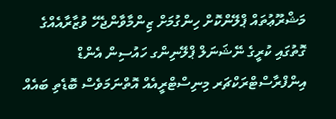މަޝްރޫޢުތައް ޕްލޭންކޮށް ހިންގުމަށް ޒިންމާވާންޖެހޭ ވުޒާރާއެއްގެ ގޮތުގައި ކުރީގެ ނޭޝަނަލް ޕްލޭނިންގ ހައުސިން އެންޑް އިންފްރާސްޓްރަކްޗަރ މިނިސްޓްރީއެއް އޮތްނަމަވެސް ބޮޑެތި ބައެއް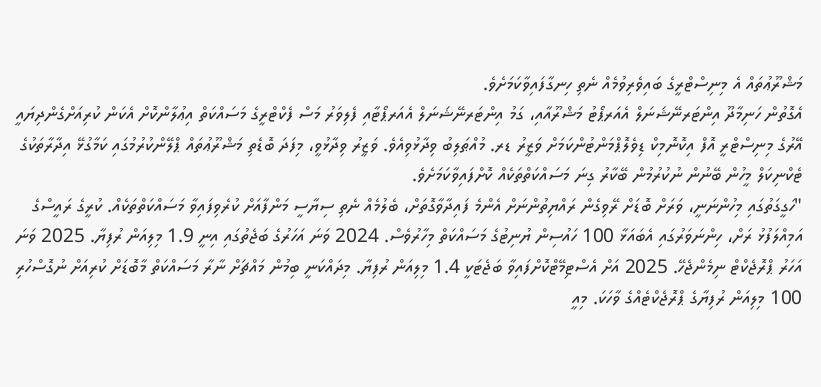މަޝްރޫޢުތައް އެ މިނިސްޓްރީގެ ބައިވެރިވުމެއް ނެތި ހިނގާފައިވާކަމަށެވެ.
އެގޮތުން ހަނިމާދޫ އިންޓަރނޭޝަނަލް އެއަރޕޯޓު މަޝްރޫއާއި، ގަމު އިންޓަރނޭޝަނަލް އެއަރޕޯޓާއި ފެލިވަރު މަސް ފެކްޓްރީގެ މަސައްކަތް އިޢުލާންކޮށް އެކަން ކުރިއަށްގެންދިޔައީ އޭރުގެ މިނިސްޓްރީ އޮފް އިކޮނޮމިކް ޑިވެލޮޕްމަންޓުންކަމަށް ވަޒީރު ޑރ. މުއްޠަލިބު ވިދާޅުވިއެވެ. ވަޒީރު ވިދާޅުވީ، މިފަދަ ބޮޑެތި މަޝްރޫޢުތައް ޕްލޭންކުރުމުގައި ކަމާގުޅޭ އިދާރާތަކުގެ ޓެކްނިކަލް މީހުން ބޭނުން ނުކުރުމުން ބޭކާރު ގިނަ މަސައްކަތްތަކެއް ކޮށްފައިވާކަމަށެވެ.
"ހަގީގަތުގައި މިހުންނަނީ، ވަރަށް ބޮޑަށް ރޭވިގެން ރައްޔިތުންނަށް އެންމެ ފައިދާވާގޮތަށް، ބެލުމެއް ނެތި ސިޔާސީ މަންފާއަށް ކުރެވިފައިވާ މަސައްކަތްތަކެއް. ކުރީގެ ރައީސްގެ އަމިއްލަފުޅު ރަށް، ހިންނަވަރުގައި އެބައަޅާ 100 ހައުސިން ޔުނިޓުގެ މަސައްކަތް މިހާރުވެސް. 2024 ވަނަ އަހަރުގެ ބަޖެތުގައި އިނީ 1.9 މިލިއަން ރުފިޔާ. 2025 ވަނަ އަހަރު ޕްރޮޖެކްޓް ނިމެންޖެހޭ. 2025 އަށް އެސްޓިމޭޓްކޮށްފައިވާ ބަޖެޓަކީ 1.4 މިލިއަން ރުފިޔާ. މިދައްކަނީ ބިމުން މައްޗަށް ނާރާ މަސައްކަތް މާބޮޑަށް ކުރިއަށް ނުގޮސްހުރި 100 މިލިއަން ރުފިޔާގެ ޕްރޮޖެކްޓެއްގެ ވާހަކަ. މިއީ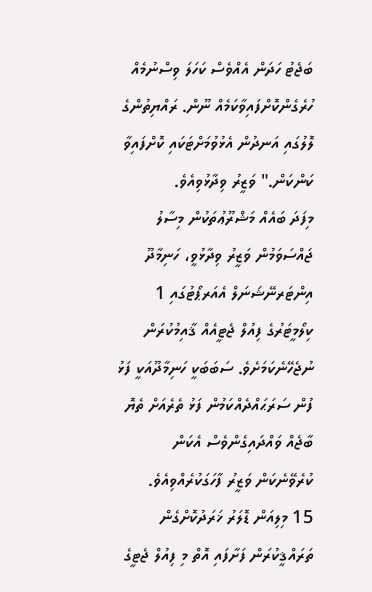ބަޖެޓު ހަދަން އެއްވެސް ކަހަލަ ވިސްނުމެއް ހުރެގެންކޮށްފައިވާކަމެއް ނޫން. ރައްޔިތުންގެ ލޮލުގައި އަނދުން އެޅުވުމަށްޓަކައި ކޮށްފައިވާ ކަންކަން." ވަޒީރު ވިދާޅުވިއެވެ.
މިފަދަ ބައެއް މަޝްރޫޢުތަކުން މިސާލު ޖައްސަވަމުން ވަޒީރު ވިދާޅުވީ، ހަނިމާދޫ އިންޓަރނޭޝަނަލް އެއަރޕޯޓުގައި 1 ކިލޯމީޓަރުގެ ފިއުލް ޖެޓީއެއް ޤާއިމުކުރަން ނުޖެހޭނެކަމަށެވެ. ސަބަބަކީ ހަނިމާދޫއަކީ ފަޅު ފުން ސަރަޙައްދެއްކަމުން ފަޅު ތެރެއަށް ތެޔޮ ބާޖެއް ވައްދައިގެންވެސް އެކަން ކުރެވޭނެކަން ވަޒީރު ފާހަގަކުރެއްވިއެވެ.
15 މިލިއަން ޑޮލަރު ޚަރަދުކޮށްގެން ތަރައްޤީކުރަން ފަށާފައި އޮތް މި ފިއުލް ޖެޓީގެ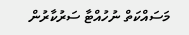މަސައްކަތް ނުހުއްޓާ ސަރުކާރުން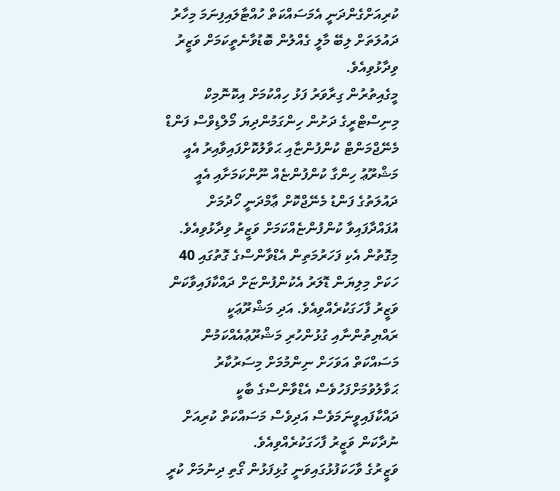ކުރިއަށްގެންދަނީ އެމަސައްކަތް ހުއްޓާލައިފިނަމަ މިހާރު ދައުލަތަށް ލިބޭ މާލީ ގެއްލުން ބޮޑުވާނެތީކަމަށް ވަޒީރު ވިދާޅުވިއެވެ.
މީގެއިތުރުން ގިރާވަރު ފަޅު ހިއްކުމަށް އިކޮނޮމިކް މިނިސްޓްރީގެ ދަށުން ހިންގަމުންދިޔަ މޯލްޑިވްސް ފަންޑް މެނޭޖްމަންޓް ކުންފުންޏާއި ޙަވާލުކޮށްފައިވާއިރު އެއީ މަޝްރޫޢު ހިންގާ ކުންފުންޏެއް ނޫންކަމަށާއި އެއީ ދައުލަތުގެ ފަންޑު މެނޭޖްކޮށް ޢާމްދަނީ ހޯދުމަށް އުފައްދާފައިވާ ކުންފުންޏެއްކަމަށް ވަޒީރު ވިދާޅުވިއެވެ.
މިގޮތުން އެކި ފަހަރުމަތިން އެޑްވާންސްގެ ގޮތުގައި 40 ހަކަށް މިލިޔަން ޑޮލަރު އެކުންފުންޏަށް ދައްކާފައިވާކަން ވަޒީރު ފާހަގަކުރެއްވިއެވެ. އަދި މަޝްރޫޢަކީ ރައްޔިތުންނާއި ގުޅުންހުރި މަޝްރޫޢުއެއްކަމުން މަސައްކަތް އަވަހަށް ނިންމުމަށް މިސަރުކާރު ޙަވާލުވުމަށްފަހުވެސް އެޑްވާންސްގެ ބާކީ ދައްކާފައިވީނަމަވެސް އަދިވެސް މަސައްކަތް ކުރިއަށް ނުދާކަން ވަޒީރު ފާހަގަކުރެއްވިއެވެ.
ވަޒީރުގެ ވާހަކަފުޅުގައިވަނީ ގުޅިފަޅުން ގޯތި ދިނުމަށް ކުރީ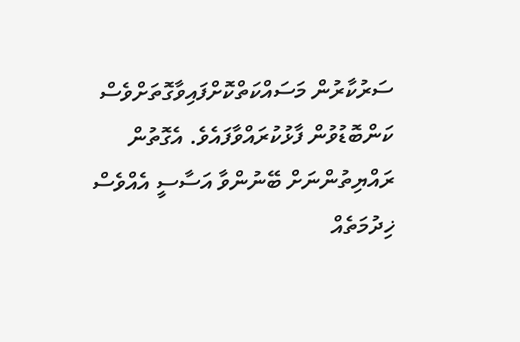ސަރުކާރުން މަސައްކަތްކޮށްފައިވާގޮތަށްވެސް ކަންބޮޑުވުން ފާޅުކުރައްވާފައެވެ. އެގޮތުން ރައްޔިތުންނަށް ބޭނުންވާ އަސާސީ އެއްވެސް ޚިދުމަތެއް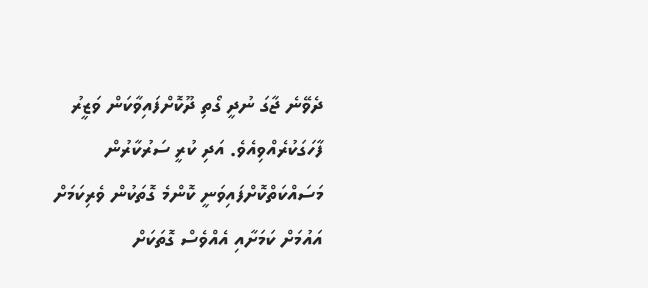ދެވޭނެ ޖާގަ ނުދީ ގޯތި ދޫކޮށްފައިވާކަން ވަޒީރު ފާހަގަކުރެއްވިއެވެ. އަދި ކުރީ ސަރުކާރުން މަސައްކަތްކޮށްފައިވަނީ ކޮންމެ ގޮތަކުން ވެރިކަމަށް އައުމަށް ކަމަށާއި އެއްވެސް ގޮތަކަށް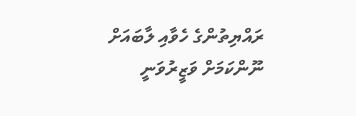ރައްޔިތުންގެ ހެވާއި ލާބައަށް ނޫންކަމަށް ވަޒީރުވަނީ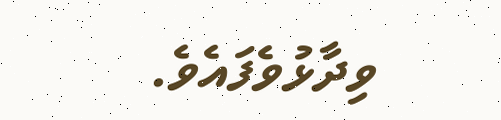ވިދާޅުވެފައެވެ.